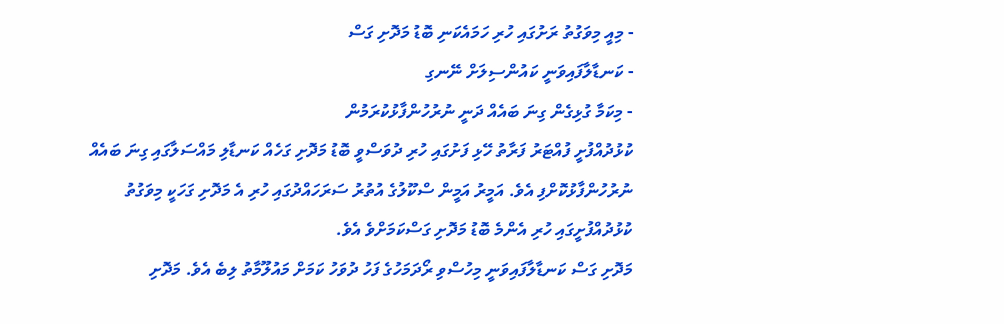- މިއީ މިވަގުތު ރަށުގައި ހުރި ހަމައެކަނި ބޮޑު މަދޮށި ގަސް
- ކަނޑާލާފައިވަނީ ކައުންސިލަށް ނޭނގި
- މިކަމާ ގުޅިގެން ގިނަ ބައެއް ދަނީ ނުރުހުންފާޅުކުރަމުން
ކުޅުދުއްފުށީ ފުއްޓަރު ފަރާތު ހޭޅި ފަށުގައި ހުރި ދުވަސްވީ ބޮޑު މަދޮށި ގަހެއް ކަނޑާލި މައްސަލާގައި ގިނަ ބައެއް ނުރުހުންފާޅުކޮށްފި އެވެ. އަމީރު އަމީން ސްކޫލުގެ އުތުރު ސަރަހައްދުގައި ހުރި އެ މަދޮށި ގަހަކީ މިވަގުތު ކުޅުދުއްފުށީގައި ހުރި އެންމެ ބޮޑު މަދޮށި ގަސްކަމަށްވެ އެވެ.
މަދޮށި ގަސް ކަނޑާލާފައިވަނީ މިހުސްވި ރޯދަމަހުގެ ފަހު ދުވަހު ކަމަށް މައުލޫމާތު ލިބެ އެވެ. މަދޮށި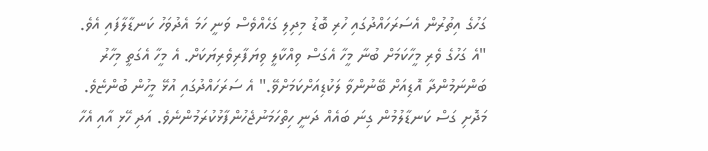ގަހުގެ އިތުރުން އެސަރަހައްދުގައި ހުރި ބޮޑު މިދިލި ގަހެއްވެސް ވަނީ ހަމަ އެދުވަހު ކަނޑާލާފައި އެވެ.
"އެ ގަހުގެ ވެރި މީހާކަމަށް ބުނާ މީހާ އެގަސް ވިއްކާލީ ވިޔަފާރިވެރިޔަކަށް. އެ މީހާ އެގަތީ މިހާރު ބަންނަމުންދާ އޮޑިއަށް ބޭނުންވާ ލަކުޑިއަށްކަމަށްވޭ." އެ ސަރަހައްދުގައި އުޅޭ މީހުން ބުންޏެވެ.
މަދޮށި ގަސް ކަނޑާލުމުން ގިނަ ބައެއް ދަނީ ހިތްހަމަނުޖެހުންފާޅުކުރަމުންނެވެ. އަދި ހޭޅި އާއި އެހާ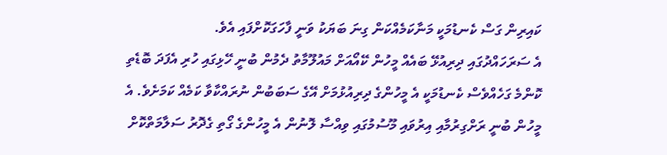ކައިރިން ގަސް ކެނޑުމަކީ މަނާކަމެއްކަން ގިނަ ބަޔަކު ވަނީ ފާހަގަކޮށްފައި އެވެ.
އެ ސަރަހައްދުގައި ދިރިއުޅޭ ބައެއް މީހުން ކޭއޯއަށް މައުލޫމާތު ދެމުން ބުނީ ހޭޅިގައި ހުރި އެފަދަ ބޮޑެތި ކޮންމެ ގަހެއްވެސް ކެނޑުމަކީ އެ މީހުންގެ ދިރިއުޅުމަށް އޭގެ ސަބަބުން ނުރައްކާވާ ކަމެއް ކަމަށެވެ. އެ މީހުން ބުނީ ރަށްގިރުމާއި އިރުވައި މޫސުމުގައި ވިއްސާ ލޮނުން އެ މީހުންގެ ގޯތި ގެދޮރު ސަލާމަތްކޮށް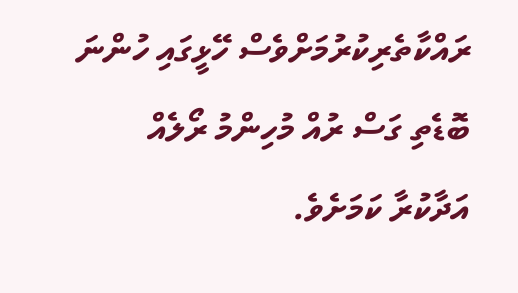ރައްކާތެރިކުރުމަށްވެސް ހޭޅީގައި ހުންނަ ބޮޑެތި ގަސް ރުއް މުހިންމު ރޯލެއް އަދާކުރާ ކަމަށެވެ.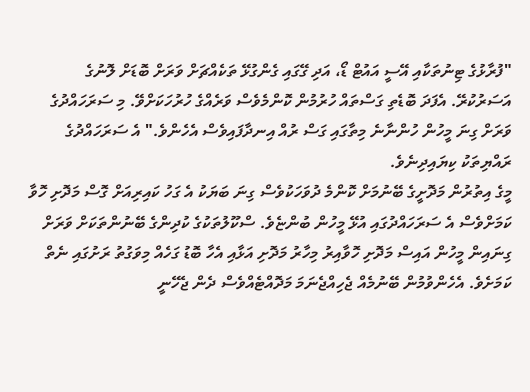"ފުރާޅުގެ ޓިނުތަކާއި އޭސީ އައުޓް ޑޯ، އަދި ގޭގައި ގެންގުޅޭ ތަކެއްޗަށް ވަރަށް ބޮޑަށް ލޮނުގެ އަސަރުކުރޭ. އެފަދަ ބޮޑެތި ގަސްތައް ހުރުމުން ކޮންމެވެސް ވަރެއްގެ ހުރުހަކަށްވޭ. މި ސަރަހައްދުގެ ވަރަށް ގިނަ މީހުން ހުންނާނެ މިތާގައި ގަސް ރުއް އިނދާފައިވެސް އެހެންވެ." އެ ސަރަހައްދުގެ ރައްޔިތަކު ކިޔައިދިނެވެ.
މީގެ އިތުރުން މަދޮށީގެ ބޭނުމަށް ކޮންމެ ދުވަހަކުވެސް ގިނަ ބަޔަކު އެ ގަހު ކައިރިއަށް ގޮސް މަދޮށި ހޮވާ ކަމަށްވެސް އެ ސަރަހައްދުގައި އުޅޭ މީހުން ބުންޏެވެ. ސްކޫލުތަކުގެ ކުދިންގެ ބޭނުންތަކަށް ވަރަށް ގިނައިން މީހުން އައިސް މަދޮށި ހޮވާއިރު މިހާރު މަދޮށި އަޅާއި އެހާ ބޮޑު ގަހެއް މިވަގުތު ރަށުގައި ނެތް ކަމަށެވެ. އެހެންވުމުން ބޭނުމެއް ޖެހިއްޖެނަމަ މަދޮއްޓެއްވެސް ދެން ޖެހޭނީ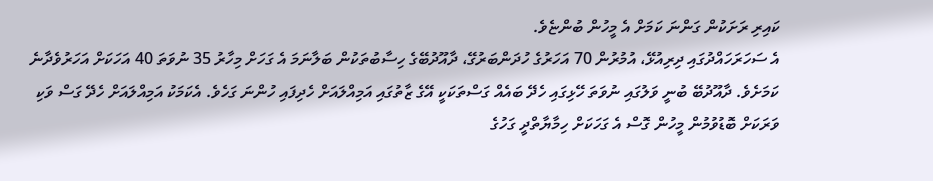ކައިރި ރަށަކުން ގަންނަ ކަމަށް އެ މީހުން ބުންޏެވެ.
އެ ސަހަރަހައްދުގައި ދިރިއުޅޭ، އުމުރުން 70 އަހަރުގެ ހުދަންބަރުގޭ، ދާއޫދުބޭގެ ހިސާބުތަކުން ބަލާނަމަ އެ ގަހަށް މިހާރު 35 ނުވަތަ 40 އަހަކަށް އަހަރުވެދާނެ ކަމަށެވެ. ދާއޫދުބޭ ބުނީ ވަލުގައި ނުވަތަ ހޭޅިގައި ހެދޭ ބައެއް ގަސްތަކަކީ އޭގެ ޒާތުގައި އަމިއްލައަށް ހެދިފައި ހުންނަ ގަހެވެ. އެކަމަކު އަމިއްލައަށް ހެދޭ ގަސް ވަކި ވަރަކަށް ބޮޑުވުމުން މީހުން ގޮސް އެ ގަހަކަށް ހިމާޔާތްދީ ގަހުގެ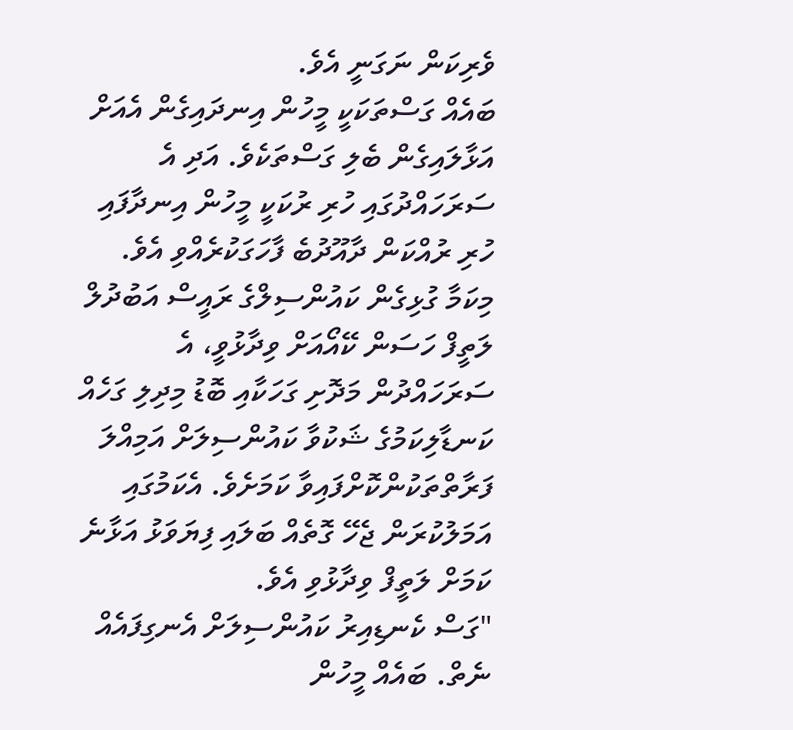ވެރިކަން ނަގަނީ އެވެ.
ބައެއް ގަސްތަކަކީ މީހުން އިނދައިގެން އެއަށް އަޅާލައިގެން ބެލި ގަސްތަކެވެ. އަދި އެ ސަރަހައްދުގައި ހުރި ރުކަކީ މީހުން އިނދާފައި ހުރި ރުއްކަން ދާއޫދުބެ ފާހަގަކުރެއްވި އެވެ.
މިކަމާ ގުޅިގެން ކައުންސިލްގެ ރައީސް އަބުދުލް ލަތީފް ހަސަން ކޭއޯއަށް ވިދާޅުވީ، އެ ސަރަހައްދުން މަދޮށި ގަހަކާއި ބޮޑު މިދިލި ގަހެއް ކަނޑާލިކަމުގެ ޝަކުވާ ކައުންސިލަށް އަމިއްލަ ފަރާތްތަކުންކޮށްފައިވާ ކަމަށެވެ. އެކަމުގައި އަމަލުކުރަން ޖެހޭ ގޮތެއް ބަލައި ފިޔަވަޅު އަޅާނެ ކަމަށް ލަތީފް ވިދާޅުވި އެވެ.
"ގަސް ކެނޑިއިރު ކައުންސިލަށް އެނގިފައެއް ނެތް. ބައެއް މީހުން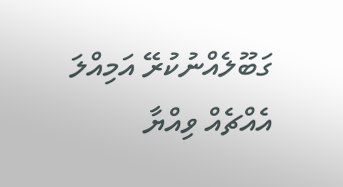ގަބޫލެއްނުކުރޭ އަމިއްލަ އެއްޗެއް ވިއްޔާ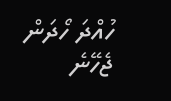ހުއްދަ ހޯދަން ޖެހޭނެ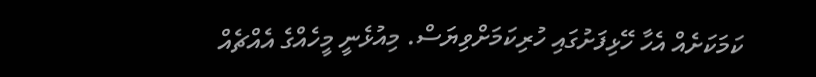ކަމަކަށެއް އެހާ ހޭޅިފަށުގައި ހުރިކަމަށްވިޔަސް. މިއުޅެނީ މީހެއްގެ އެއްޗެއް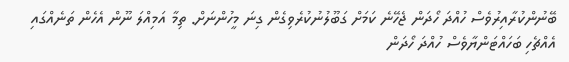ބޭނުންކުރާއިރުވެސް ހުއްދަ ހޯދަން ޖެހޭނެ ކަމަށް ގަބޫލުނުކުރެވިގެން ގިނަ މީހުންނަށް. ތިމާ އަމިއްލަ ނޫން އެހެން ތަނެއްގައި އެއްޗެހި ބަހައްޓަންޔާވެސް ހުއްދަ ހޯދަން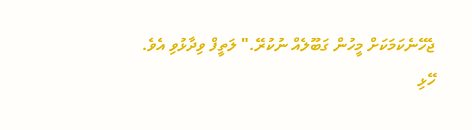ޖެހޭނެކަމަކަށް މީހުން ގަބޫލެއް ނުކުރޭ." ލަތީފް ވިދާޅުވި އެވެ.
ހޭޅި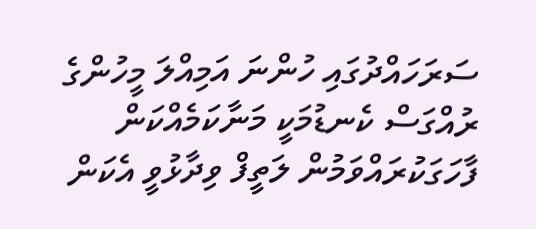ސަރަހައްދުގައި ހުންނަ އަމިއްލަ މީހުންގެ ރުއްގަސް ކެނޑުމަކީ މަނާކަމެއްކަން ފާހަގަކުރައްވަމުން ލަތީފް ވިދާޅުވީ އެކަން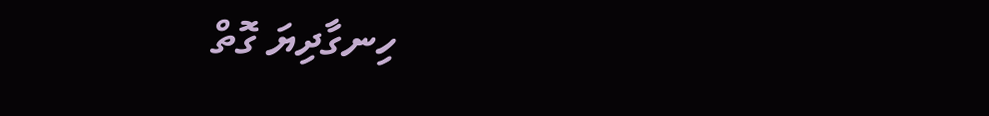ހިނގާދިޔަ ގޮތް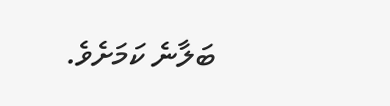ބަލާނެ ކަމަށެވެ.